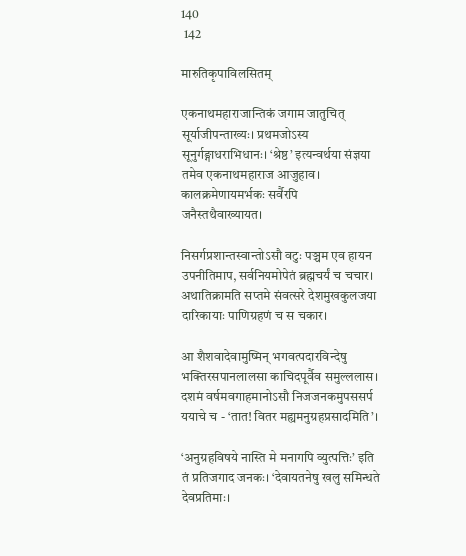140
 142

मारुतिकृपाविलसितम्

एकनाथमहाराजान्तिकं जगाम जातुचित् सूर्याजीपन्ताख्यः। प्रथमजोऽस्य सूनुर्गङ्गाधराभिधानः। ‘श्रेष्ठ’ इत्यन्वर्थया संज्ञया तमेव एकनाथमहाराज आजुहाव। कालक्रमेणायमर्भकः सर्वैरपि जनैस्तथैवाख्यायत।

निसर्गप्रशान्तस्वान्तोऽसौ वटुः पञ्चम एव हायन उपनीतिमाप, सर्वनियमोपेतं ब्रह्मचर्यं च चचार। अथातिक्रामति सप्तमे संवत्सरे देशमुखकुलजया दारिकायाः पाणिग्रहणं च स चकार।

आ शैशवादेवामुष्मिन् भगवत्पदारविन्देषु भक्तिरसपानलालसा काचिदपूर्वैव समुल्ललास। दशमं वर्षमवगाहमानोऽसौ निजजनकमुपससर्प ययाचे च - ‘तात! वितर मह्यमनुग्रहप्रसादमिति’।

‘अनुग्रहविषये नास्ति मे मनागपि व्युत्पत्तिः’ इति तं प्रतिजगाद जनकः। ‘देवायतनेषु खलु समिन्धते देवप्रतिमाः।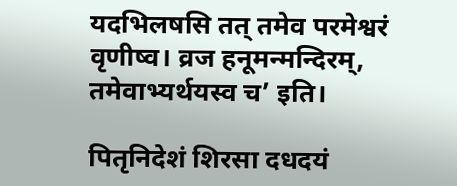यदभिलषसि तत् तमेव परमेश्वरं वृणीष्व। व्रज हनूमन्मन्दिरम्, तमेवाभ्यर्थयस्व च’ इति।

पितृनिदेशं शिरसा दधदयं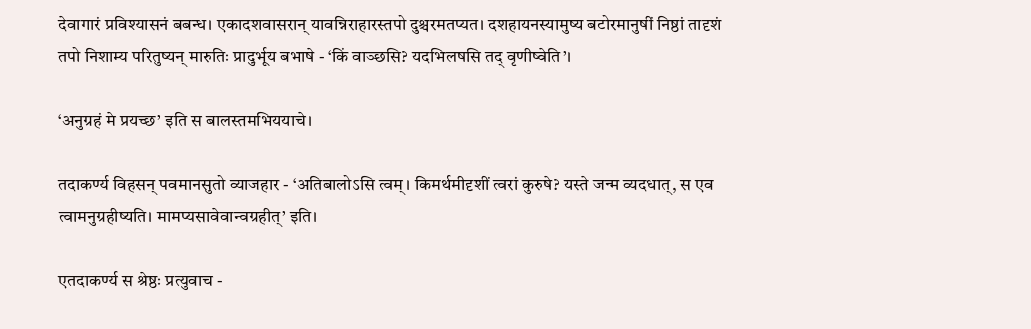देवागारं प्रविश्यासनं बबन्ध। एकादशवासरान् यावन्निराहारस्तपो दुश्चरमतप्यत। दशहायनस्यामुष्य बटोरमानुषीं निष्ठां तादृशं तपो निशाम्य परितुष्यन् मारुतिः प्रादुर्भूय बभाषे - ‘किं वाञ्छसि? यदभिलषसि तद् वृणीष्वेति’।

‘अनुग्रहं मे प्रयच्छ’ इति स बालस्तमभिययाचे।

तदाकर्ण्य विहसन् पवमानसुतो व्याजहार - ‘अतिबालोऽसि त्वम्। किमर्थमीदृशीं त्वरां कुरुषे? यस्ते जन्म व्यदधात्, स एव त्वामनुग्रहीष्यति। मामप्यसावेवान्वग्रहीत्’ इति।

एतदाकर्ण्य स श्रेष्ठः प्रत्युवाच -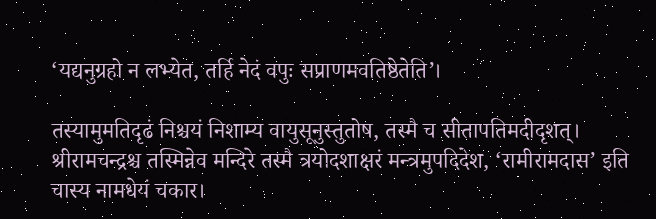‘यद्यनुग्रहो न लभ्येत, तर्हि नेदं वपुः सप्राणमवतिष्ठेतेति’।

तस्यामुमतिदृढं निश्चयं निशाम्य वायुसूनुस्तुतोष, तस्मै च सीतापतिमदीदृशत्। श्रीरामचन्द्रश्च तस्मिन्नेव मन्दिरे तस्मै त्रयोदशाक्षरं मन्त्रमुपदिदेश, ‘रामीरामदास’ इति चास्य नामधेयं चकार।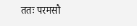ततः परमसौ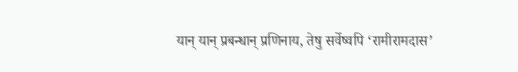यान् यान् प्रबन्धान् प्रणिनाय, तेषु सर्वेष्वपि ‘रामीरामदास’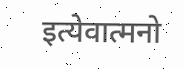इत्येवात्मनो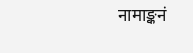नामाङ्कनं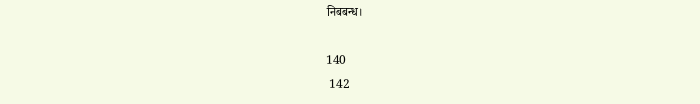निबबन्ध।

140
 142